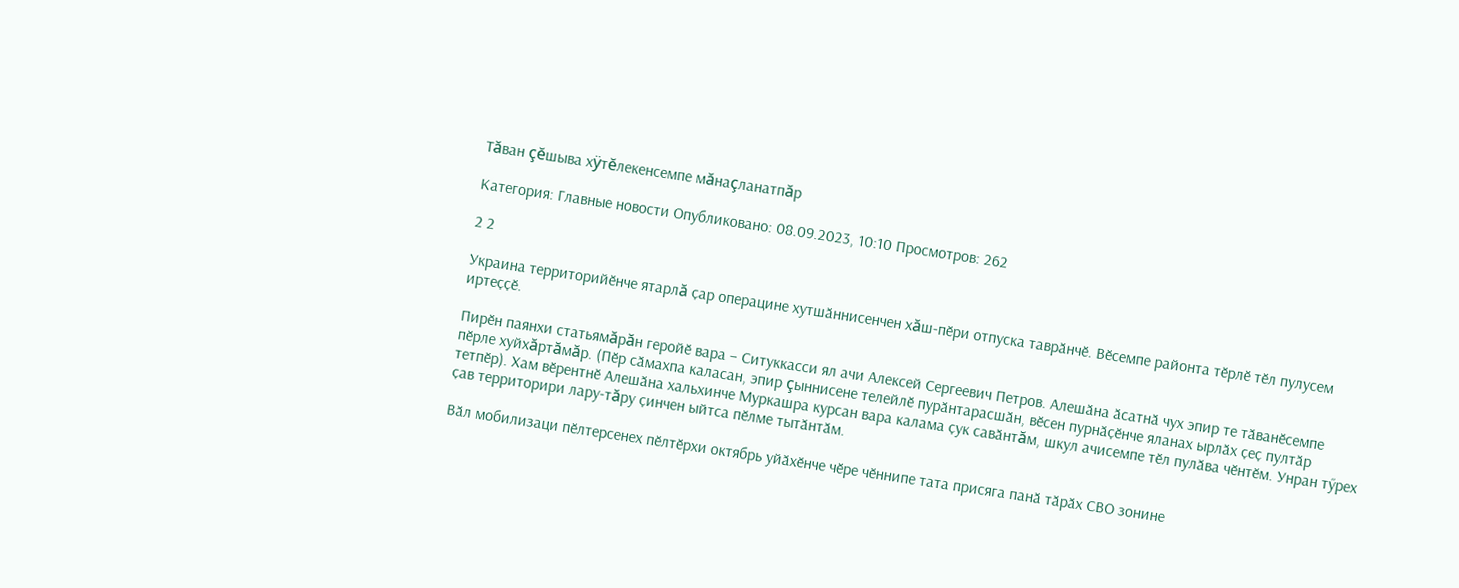Тăван çĕшыва хÿтĕлекенсемпе мăнаçланатпăр

Категория: Главные новости Опубликовано: 08.09.2023, 10:10 Просмотров: 262

2 2

Украина территорийӗнче ятарлă ҫар операцине хутшӑннисенчен хăш-пӗри отпуска таврӑнчӗ. Вӗсемпе районта тӗрлӗ тӗл пулусем иртеҫҫӗ.

Пирӗн паянхи статьямăрăн геройӗ вара – Ситуккасси ял ачи Алексей Сергеевич Петров. Алешӑна ӑсатнӑ чух эпир те тӑванӗсемпе пӗрле хуйхăртăмăр. (Пӗр сӑмахпа каласан, эпир çыннисене телейлӗ пурӑнтарасшӑн, вӗсен пурнӑҫӗнче яланах ырлӑх ҫеҫ пултӑр тетпӗр). Хам вӗрентнӗ Алешӑна хальхинче Муркашра курсан вара калама ҫук савӑнтăм, шкул ачисемпе тӗл пулӑва чӗнтӗм. Унран тӳрех ҫав территорири лару-тăру ҫинчен ыйтса пӗлме тытӑнтӑм.

Вӑл мобилизаци пӗлтерсенех пӗлтӗрхи октябрь уйӑхӗнче чӗре чӗннипе тата присяга панӑ тӑрӑх СВО зонине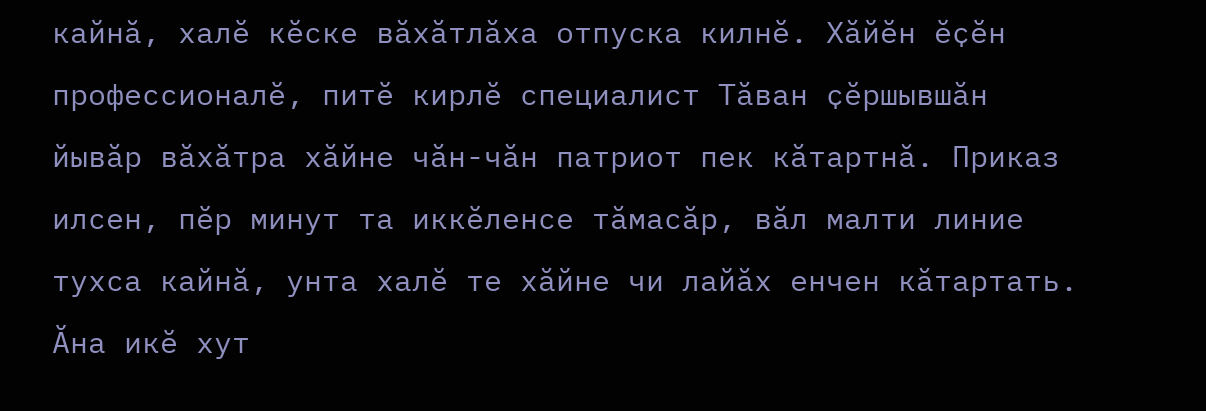кайнă, халӗ кӗске вӑхӑтлӑха отпуска килнӗ. Хӑйӗн ӗҫӗн профессионалӗ, питӗ кирлӗ специалист Тӑван ҫӗршывшӑн йывӑр вӑхӑтра хӑйне чӑн-чӑн патриот пек кӑтартнă. Приказ илсен, пӗр минут та иккӗленсе тӑмасӑр, вӑл малти линие тухса кайнӑ, унта халӗ те хӑйне чи лайӑх енчен кӑтартать. Ӑна икӗ хут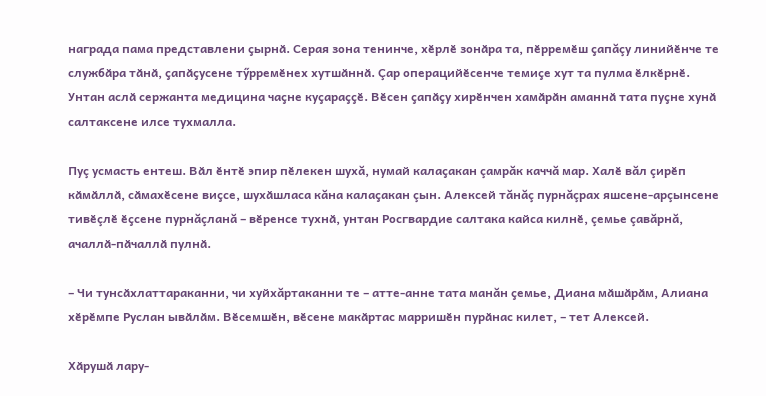награда пама представлени ҫырнӑ. Серая зона тенинче, хӗрлӗ зонӑра та, пӗрремӗш ҫапăçу линийӗнче те службӑра тӑнӑ, ҫапӑҫусене тӳрремӗнех хутшӑннӑ. Çар операцийӗсенче темиҫе хут та пулма ӗлкӗрнӗ. Унтан аслӑ сержанта медицина чаҫне куҫараҫҫӗ. Вӗсен ҫапӑҫу хирӗнчен хамӑрӑн аманнӑ тата пуҫне хунӑ салтаксене илсе тухмалла.

Пуç усмасть ентеш. Вӑл ӗнтӗ эпир пӗлекен шухă, нумай калаҫакан çамрăк каччă мар. Халӗ вăл çирӗп кӑмӑллӑ, сӑмахӗсене виҫсе, шухӑшласа кăна калаҫакан çын. Алексей тăнăç пурнăçрах яшсене-арçынсене тивӗçлӗ ӗҫсене пурнăçланă – вӗренсе тухнӑ, унтан Росгвардие салтака кайса килнӗ, çемье çавăрнă, ачаллӑ-пӑчаллӑ пулнӑ.

– Чи тунсӑхлаттараканни, чи хуйхăртаканни те – атте-анне тата манăн ҫемье, Диана мӑшӑрӑм, Алиана хӗрӗмпе Руслан ывӑлӑм. Вӗсемшӗн, вӗсене макӑртас марришӗн пурӑнас килет, – тет Алексей.

Хӑрушӑ лару-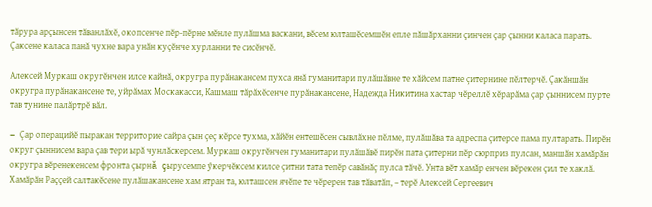тӑрура арҫынсен тӑванлӑхӗ, окопсенче пӗр-пӗрне мӗнле пулӑшма васкани, вӗсем юлташӗсемшӗн епле пăшăрханни ҫинчен ҫар ҫынни каласа парать. Ҫаксене каласа панă чухне вара унӑн куҫӗнче хурланни те сисӗнчӗ.

Алексей Муркаш округӗнчен илсе кайнă, округра пурӑнакансем пухса янă гуманитари пулӑшӑвне те хăйсем патне çитернине пӗлтерчӗ. Ҫакӑншӑн округра пурӑнакансене те, уйрӑмах Москакасси, Кашмаш тӑрӑхӗсенче пурӑнакансене, Надежда Никитина хастар чӗреллӗ хӗрарӑма ҫар ҫыннисем пурте тав тунине палӑртрӗ вӑл.

– Çар операцийӗ пыракан территорие сайра ҫын çеç кӗрсе тухма, хӑйӗн ентешӗсен сывлӑхне пӗлме, пулăшăва та адреспа çитерсе пама пултарать. Пирӗн округ ҫыннисем вара ҫав тери ырă чунлăскерсем. Муркаш округӗнчен гуманитари пулӑшӑвӗ пирӗн пата ҫитерни пӗр сюрприз пулсан, маншӑн хамăрăн округра вӗренекенсем фронта çырнă çырусемпе ӳкерчӗксем килсе çитни тата тепӗр савăнăç пулса тӑчӗ. Унта вӗт хамăр енчен вӗрекен ҫил те хаклӑ. Хамӑрӑн Раҫҫей салтакӗсене пулӑшакансене хам ятран та, юлташсен ячӗпе те чӗререн тав тӑватӑп, – терӗ Алексей Сергеевич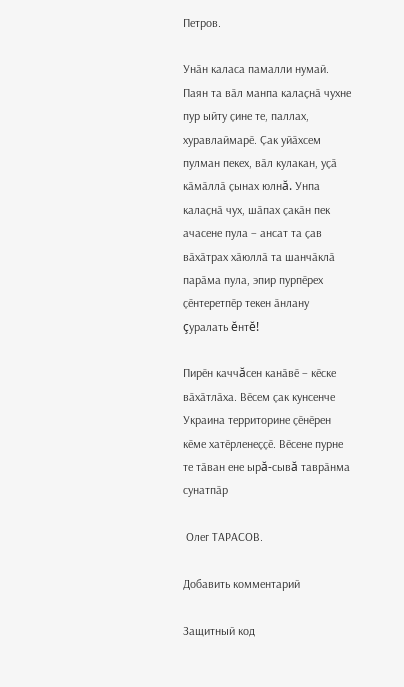Петров.

Унӑн каласа памалли нумай. Паян та вӑл манпа калаҫнӑ чухне пур ыйту ҫине те, паллах, хуравлаймарӗ. Ҫак уйӑхсем пулман пекех, вӑл кулакан, уҫӑ кӑмӑллӑ ҫынах юлнă. Унпа калаҫнӑ чух, шӑпах ҫакӑн пек ачасене пула – ансат та ҫав вӑхӑтрах хӑюллӑ та шанчӑклӑ парӑма пула, эпир пурпӗрех ҫӗнтеретпӗр текен ӑнлану çуралать ĕнтĕ!

Пирӗн каччăсен канӑвӗ – кӗске вӑхӑтлӑха. Вӗсем ҫак кунсенче Украина территорине ҫӗнӗрен кӗме хатӗрленеҫҫӗ. Вӗсене пурне те тӑван ене ырă-сывă таврӑнма сунатпӑр

 Олег ТАРАСОВ.

Добавить комментарий

Защитный код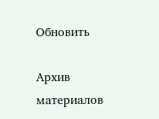Обновить

Архив материалов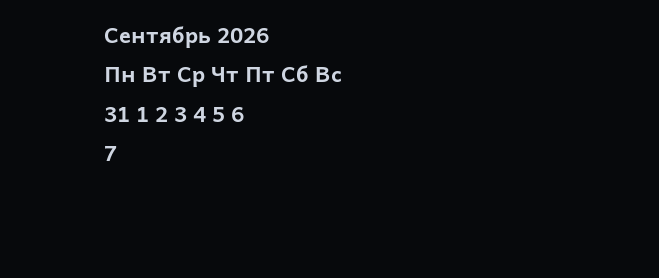Сентябрь 2026
Пн Вт Ср Чт Пт Сб Вс
31 1 2 3 4 5 6
7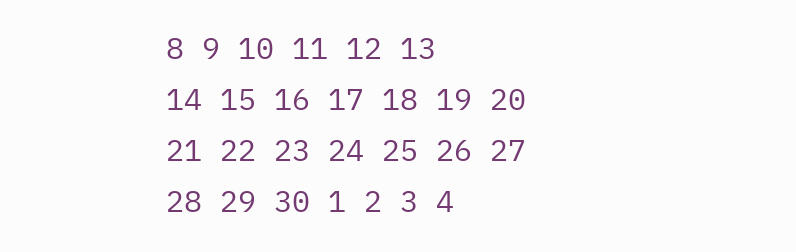8 9 10 11 12 13
14 15 16 17 18 19 20
21 22 23 24 25 26 27
28 29 30 1 2 3 4